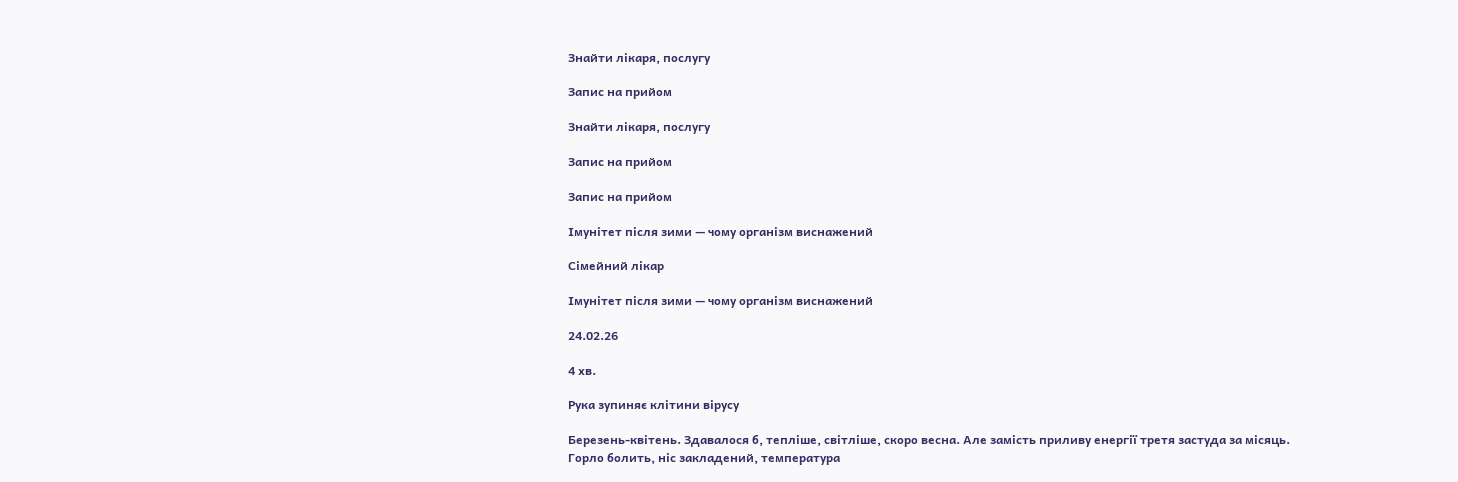Знайти лікаря, послугу

Запис на прийом

Знайти лікаря, послугу

Запис на прийом

Запис на прийом

Імунітет після зими — чому організм виснажений

Сімейний лікар

Імунітет після зими — чому організм виснажений

24.02.26

4 хв.

Рука зупиняє клітини вірусу

Березень-квітень. Здавалося б, тепліше, світліше, скоро весна. Але замість приливу енергії третя застуда за місяць. Горло болить, ніс закладений, температура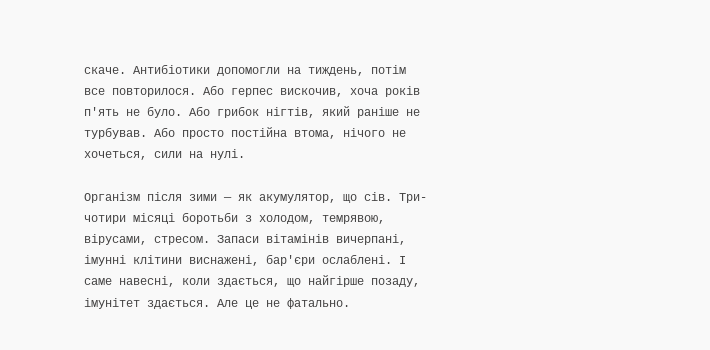скаче. Антибіотики допомогли на тиждень, потім все повторилося. Або герпес вискочив, хоча років п'ять не було. Або грибок нігтів, який раніше не турбував. Або просто постійна втома, нічого не хочеться, сили на нулі.

Організм після зими — як акумулятор, що сів. Три-чотири місяці боротьби з холодом, темрявою, вірусами, стресом. Запаси вітамінів вичерпані, імунні клітини виснажені, бар'єри ослаблені. І саме навесні, коли здається, що найгірше позаду, імунітет здається. Але це не фатально.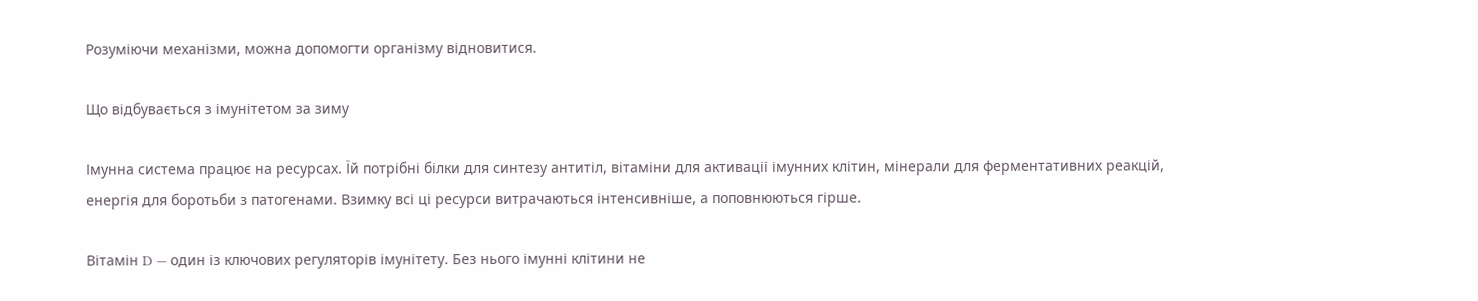Розуміючи механізми, можна допомогти організму відновитися.

Що відбувається з імунітетом за зиму

Імунна система працює на ресурсах. Їй потрібні білки для синтезу антитіл, вітаміни для активації імунних клітин, мінерали для ферментативних реакцій, енергія для боротьби з патогенами. Взимку всі ці ресурси витрачаються інтенсивніше, а поповнюються гірше.

Вітамін D — один із ключових регуляторів імунітету. Без нього імунні клітини не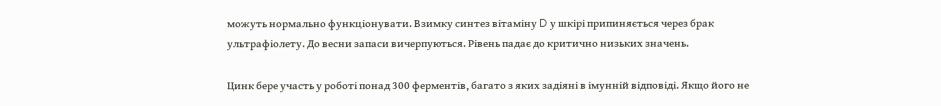можуть нормально функціонувати. Взимку синтез вітаміну D у шкірі припиняється через брак ультрафіолету. До весни запаси вичерпуються. Рівень падає до критично низьких значень.

Цинк бере участь у роботі понад 300 ферментів, багато з яких задіяні в імунній відповіді. Якщо його не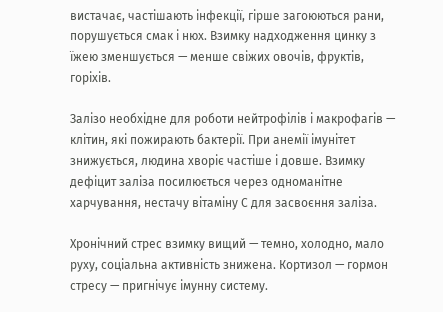вистачає, частішають інфекції, гірше загоюються рани, порушується смак і нюх. Взимку надходження цинку з їжею зменшується — менше свіжих овочів, фруктів, горіхів.

Залізо необхідне для роботи нейтрофілів і макрофагів — клітин, які пожирають бактерії. При анемії імунітет знижується, людина хворіє частіше і довше. Взимку дефіцит заліза посилюється через одноманітне харчування, нестачу вітаміну С для засвоєння заліза.

Хронічний стрес взимку вищий — темно, холодно, мало руху, соціальна активність знижена. Кортизол — гормон стресу — пригнічує імунну систему.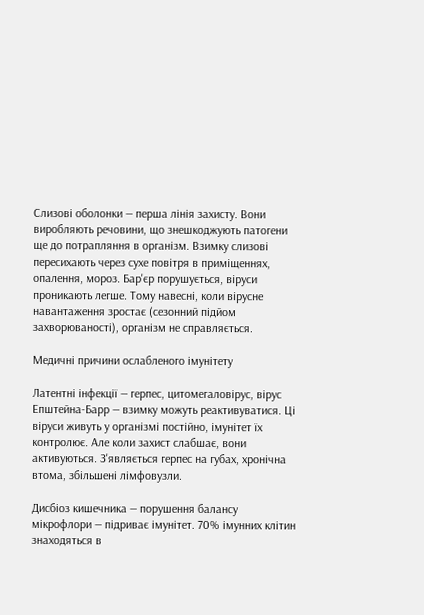Слизові оболонки — перша лінія захисту. Вони виробляють речовини, що знешкоджують патогени ще до потрапляння в організм. Взимку слизові пересихають через сухе повітря в приміщеннях, опалення, мороз. Бар'єр порушується, віруси проникають легше. Тому навесні, коли вірусне навантаження зростає (сезонний підйом захворюваності), організм не справляється.

Медичні причини ослабленого імунітету

Латентні інфекції — герпес, цитомегаловірус, вірус Епштейна-Барр — взимку можуть реактивуватися. Ці віруси живуть у організмі постійно, імунітет їх контролює. Але коли захист слабшає, вони активуються. З'являється герпес на губах, хронічна втома, збільшені лімфовузли.

Дисбіоз кишечника — порушення балансу мікрофлори — підриває імунітет. 70% імунних клітин знаходяться в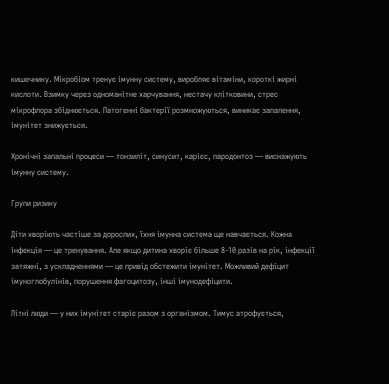кишечнику. Мікробіом тренує імунну систему, виробляє вітаміни, короткі жирні кислоти. Взимку через одноманітне харчування, нестачу клітковини, стрес мікрофлора збіднюється. Патогенні бактерії розмножуються, виникає запалення, імунітет знижується.

Хронічні запальні процеси — тонзиліт, синусит, карієс, пародонтоз — виснажують імунну систему.

Групи ризику

Діти хворіють частіше за дорослих, їхня імунна система ще навчається. Кожна інфекція — це тренування. Але якщо дитина хворіє більше 8-10 разів на рік, інфекції затяжні, з ускладненнями — це привід обстежити імунітет. Можливий дефіцит імуноглобулінів, порушення фагоцитозу, інші імунодефіцити.

Літні люди — у них імунітет старіє разом з організмом. Тимус атрофується,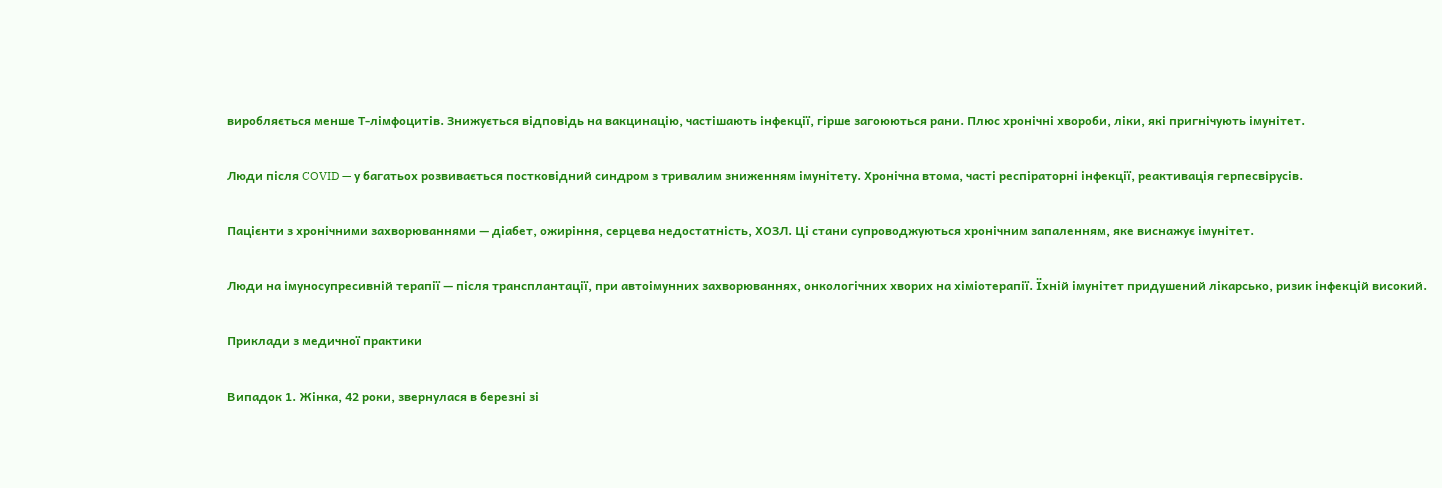виробляється менше Т-лімфоцитів. Знижується відповідь на вакцинацію, частішають інфекції, гірше загоюються рани. Плюс хронічні хвороби, ліки, які пригнічують імунітет.

Люди після COVID — у багатьох розвивається постковідний синдром з тривалим зниженням імунітету. Хронічна втома, часті респіраторні інфекції, реактивація герпесвірусів.

Пацієнти з хронічними захворюваннями — діабет, ожиріння, серцева недостатність, ХОЗЛ. Ці стани супроводжуються хронічним запаленням, яке виснажує імунітет.

Люди на імуносупресивній терапії — після трансплантації, при автоімунних захворюваннях, онкологічних хворих на хіміотерапії. Їхній імунітет придушений лікарсько, ризик інфекцій високий.

Приклади з медичної практики

Випадок 1. Жінка, 42 роки, звернулася в березні зі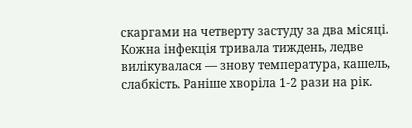скаргами на четверту застуду за два місяці. Кожна інфекція тривала тиждень, ледве вилікувалася — знову температура, кашель, слабкість. Раніше хворіла 1-2 рази на рік.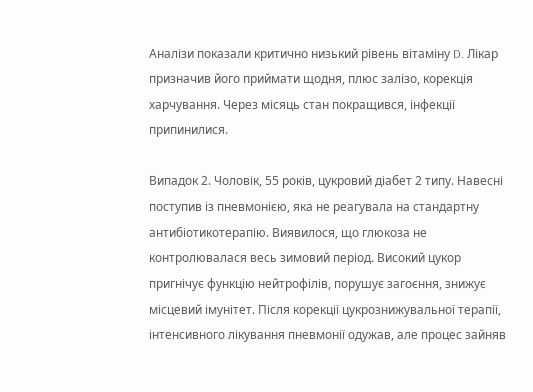Аналізи показали критично низький рівень вітаміну D. Лікар призначив його приймати щодня, плюс залізо, корекція харчування. Через місяць стан покращився, інфекції припинилися.

Випадок 2. Чоловік, 55 років, цукровий діабет 2 типу. Навесні поступив із пневмонією, яка не реагувала на стандартну антибіотикотерапію. Виявилося, що глюкоза не контролювалася весь зимовий період. Високий цукор пригнічує функцію нейтрофілів, порушує загоєння, знижує місцевий імунітет. Після корекції цукрознижувальної терапії, інтенсивного лікування пневмонії одужав, але процес зайняв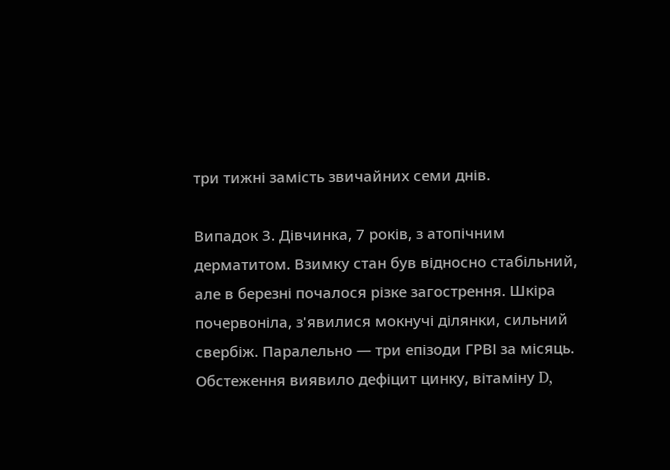три тижні замість звичайних семи днів.

Випадок 3. Дівчинка, 7 років, з атопічним дерматитом. Взимку стан був відносно стабільний, але в березні почалося різке загострення. Шкіра почервоніла, з'явилися мокнучі ділянки, сильний свербіж. Паралельно — три епізоди ГРВІ за місяць. Обстеження виявило дефіцит цинку, вітаміну D,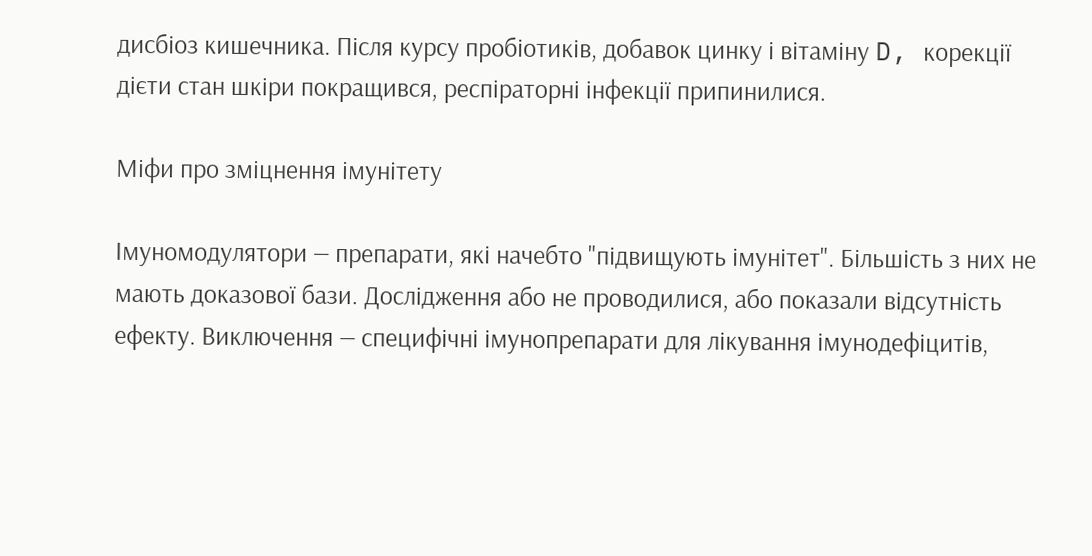дисбіоз кишечника. Після курсу пробіотиків, добавок цинку і вітаміну D, корекції дієти стан шкіри покращився, респіраторні інфекції припинилися.

Міфи про зміцнення імунітету

Імуномодулятори — препарати, які начебто "підвищують імунітет". Більшість з них не мають доказової бази. Дослідження або не проводилися, або показали відсутність ефекту. Виключення — специфічні імунопрепарати для лікування імунодефіцитів,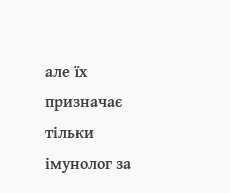але їх призначає тільки імунолог за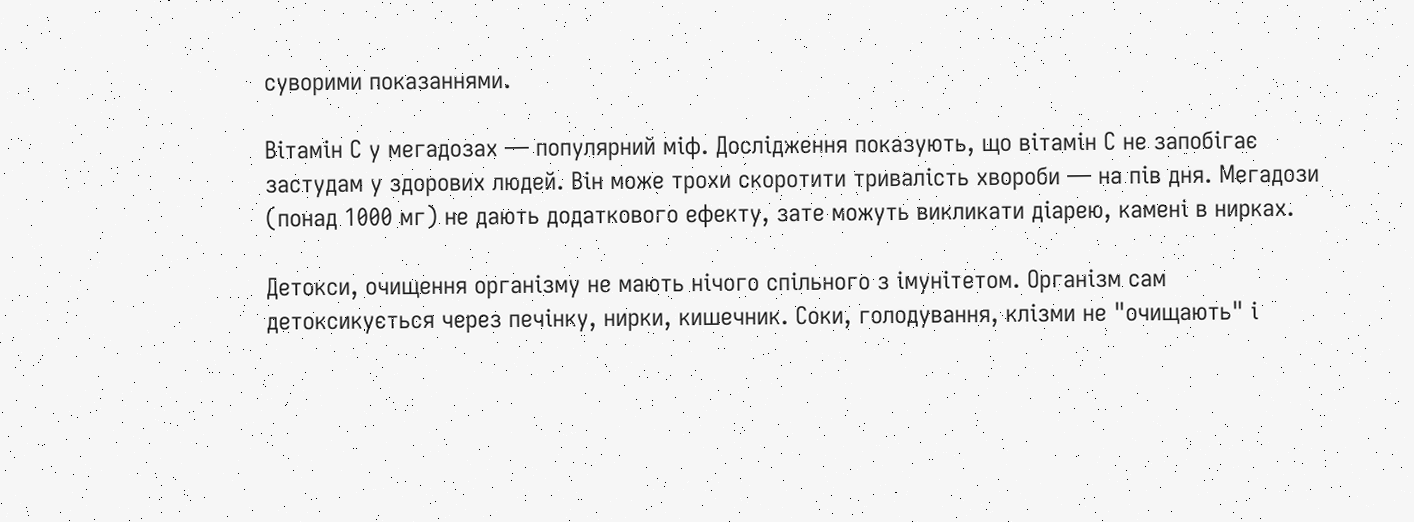суворими показаннями.

Вітамін С у мегадозах — популярний міф. Дослідження показують, що вітамін С не запобігає застудам у здорових людей. Він може трохи скоротити тривалість хвороби — на пів дня. Мегадози (понад 1000 мг) не дають додаткового ефекту, зате можуть викликати діарею, камені в нирках.

Детокси, очищення організму не мають нічого спільного з імунітетом. Організм сам детоксикується через печінку, нирки, кишечник. Соки, голодування, клізми не "очищають" і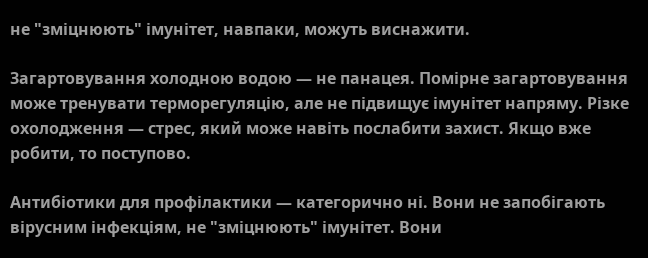не "зміцнюють" імунітет, навпаки, можуть виснажити.

Загартовування холодною водою — не панацея. Помірне загартовування може тренувати терморегуляцію, але не підвищує імунітет напряму. Різке охолодження — стрес, який може навіть послабити захист. Якщо вже робити, то поступово.

Антибіотики для профілактики — категорично ні. Вони не запобігають вірусним інфекціям, не "зміцнюють" імунітет. Вони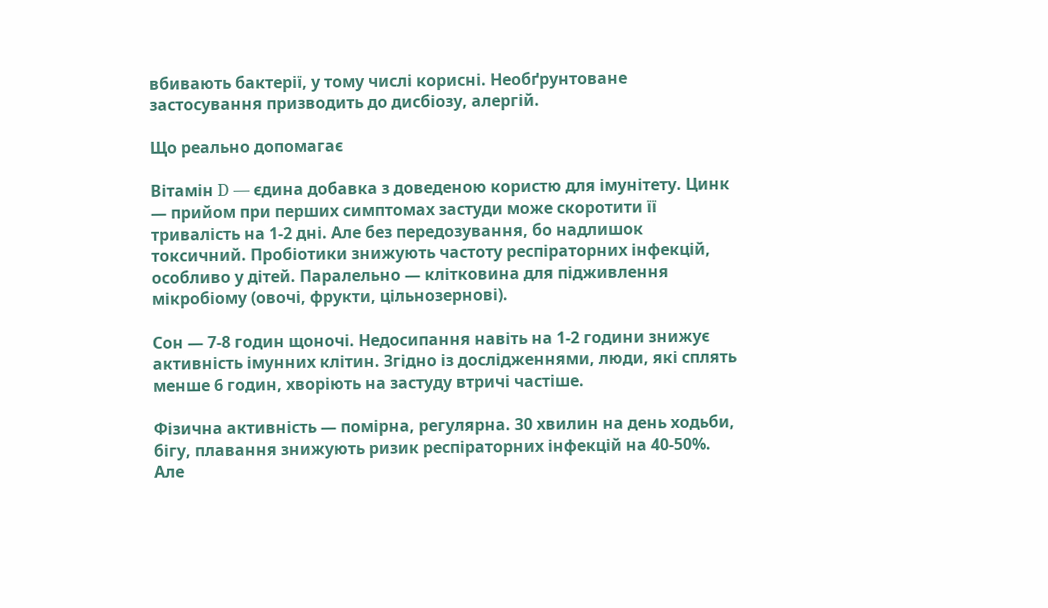вбивають бактерії, у тому числі корисні. Необґрунтоване застосування призводить до дисбіозу, алергій.

Що реально допомагає

Вітамін D — єдина добавка з доведеною користю для імунітету. Цинк — прийом при перших симптомах застуди може скоротити її тривалість на 1-2 дні. Але без передозування, бо надлишок токсичний. Пробіотики знижують частоту респіраторних інфекцій, особливо у дітей. Паралельно — клітковина для підживлення мікробіому (овочі, фрукти, цільнозернові).

Сон — 7-8 годин щоночі. Недосипання навіть на 1-2 години знижує активність імунних клітин. Згідно із дослідженнями, люди, які сплять менше 6 годин, хворіють на застуду втричі частіше.

Фізична активність — помірна, регулярна. 30 хвилин на день ходьби, бігу, плавання знижують ризик респіраторних інфекцій на 40-50%. Але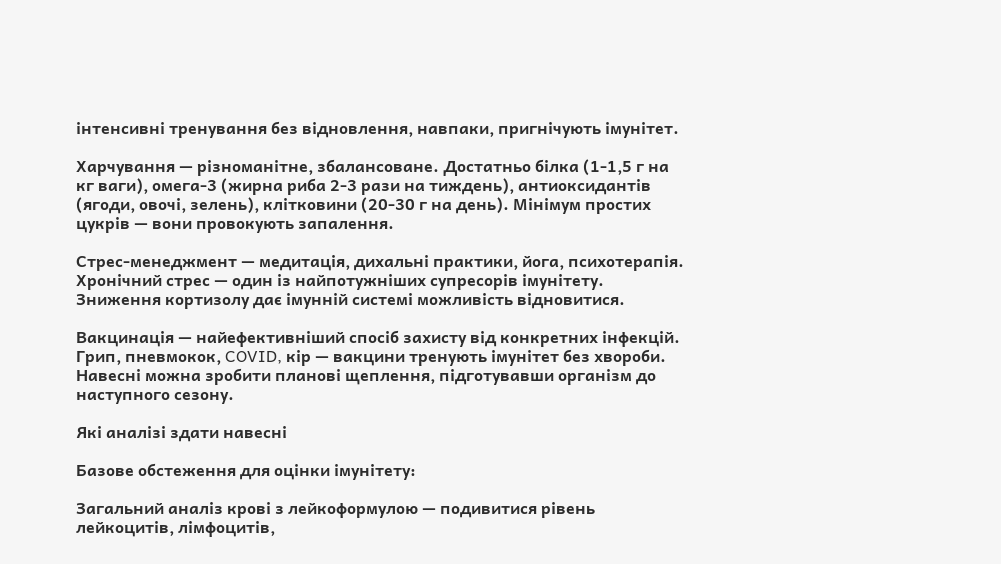інтенсивні тренування без відновлення, навпаки, пригнічують імунітет.

Харчування — різноманітне, збалансоване. Достатньо білка (1-1,5 г на кг ваги), омега-3 (жирна риба 2-3 рази на тиждень), антиоксидантів (ягоди, овочі, зелень), клітковини (20-30 г на день). Мінімум простих цукрів — вони провокують запалення.

Стрес-менеджмент — медитація, дихальні практики, йога, психотерапія. Хронічний стрес — один із найпотужніших супресорів імунітету. Зниження кортизолу дає імунній системі можливість відновитися.

Вакцинація — найефективніший спосіб захисту від конкретних інфекцій. Грип, пневмокок, COVID, кір — вакцини тренують імунітет без хвороби. Навесні можна зробити планові щеплення, підготувавши організм до наступного сезону.

Які аналізі здати навесні

Базове обстеження для оцінки імунітету:

Загальний аналіз крові з лейкоформулою — подивитися рівень лейкоцитів, лімфоцитів,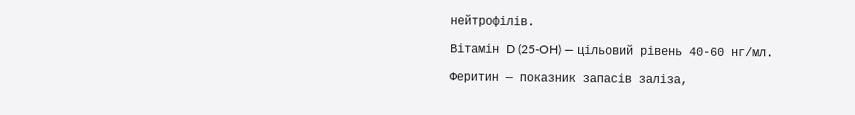нейтрофілів.

Вітамін D (25-OH) — цільовий рівень 40-60 нг/мл.

Феритин — показник запасів заліза,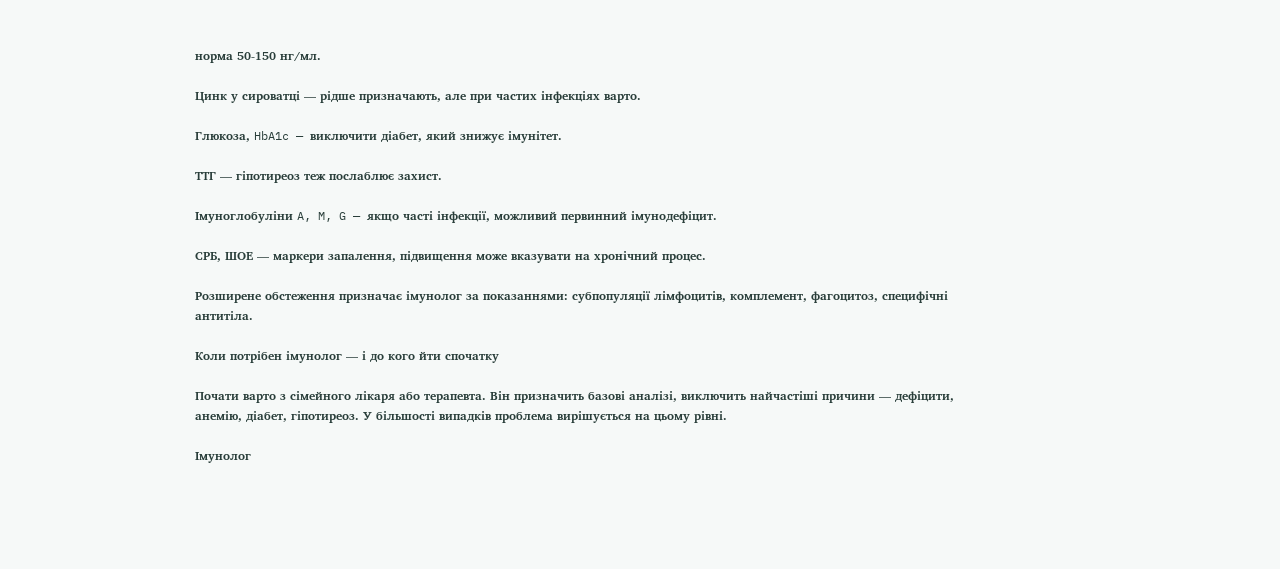норма 50-150 нг/мл.

Цинк у сироватці — рідше призначають, але при частих інфекціях варто.

Глюкоза, HbA1c — виключити діабет, який знижує імунітет.

ТТГ — гіпотиреоз теж послаблює захист.

Імуноглобуліни A, M, G — якщо часті інфекції, можливий первинний імунодефіцит.

СРБ, ШОЕ — маркери запалення, підвищення може вказувати на хронічний процес.

Розширене обстеження призначає імунолог за показаннями: субпопуляції лімфоцитів, комплемент, фагоцитоз, специфічні антитіла.

Коли потрібен імунолог — і до кого йти спочатку

Почати варто з сімейного лікаря або терапевта. Він призначить базові аналізі, виключить найчастіші причини — дефіцити, анемію, діабет, гіпотиреоз. У більшості випадків проблема вирішується на цьому рівні.

Імунолог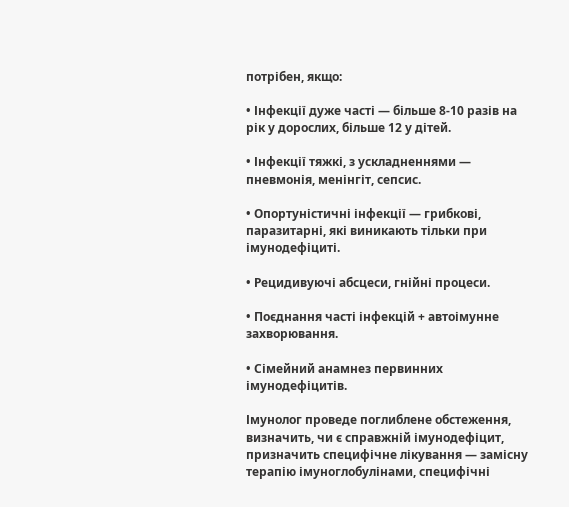потрібен, якщо:

• Інфекції дуже часті — більше 8-10 разів на рік у дорослих, більше 12 у дітей.

• Інфекції тяжкі, з ускладненнями — пневмонія, менінгіт, сепсис.

• Опортуністичні інфекції — грибкові, паразитарні, які виникають тільки при імунодефіциті.

• Рецидивуючі абсцеси, гнійні процеси.

• Поєднання часті інфекцій + автоімунне захворювання.

• Сімейний анамнез первинних імунодефіцитів.

Імунолог проведе поглиблене обстеження, визначить, чи є справжній імунодефіцит, призначить специфічне лікування — замісну терапію імуноглобулінами, специфічні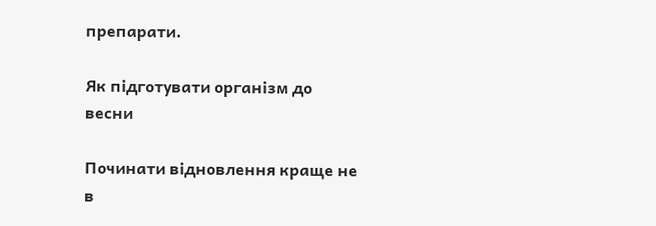препарати.

Як підготувати організм до весни

Починати відновлення краще не в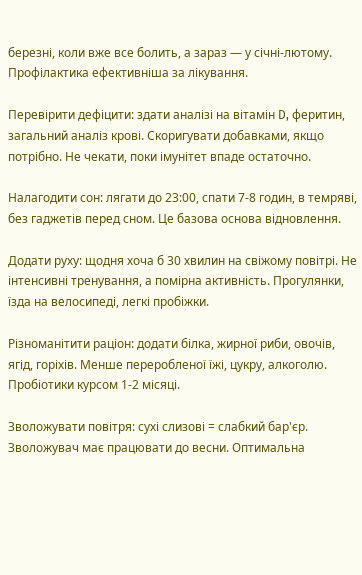березні, коли вже все болить, а зараз — у січні-лютому. Профілактика ефективніша за лікування.

Перевірити дефіцити: здати аналізі на вітамін D, феритин, загальний аналіз крові. Скоригувати добавками, якщо потрібно. Не чекати, поки імунітет впаде остаточно.

Налагодити сон: лягати до 23:00, спати 7-8 годин, в темряві, без гаджетів перед сном. Це базова основа відновлення.

Додати руху: щодня хоча б 30 хвилин на свіжому повітрі. Не інтенсивні тренування, а помірна активність. Прогулянки, їзда на велосипеді, легкі пробіжки.

Різноманітити раціон: додати білка, жирної риби, овочів, ягід, горіхів. Менше переробленої їжі, цукру, алкоголю. Пробіотики курсом 1-2 місяці.

Зволожувати повітря: сухі слизові = слабкий бар'єр. Зволожувач має працювати до весни. Оптимальна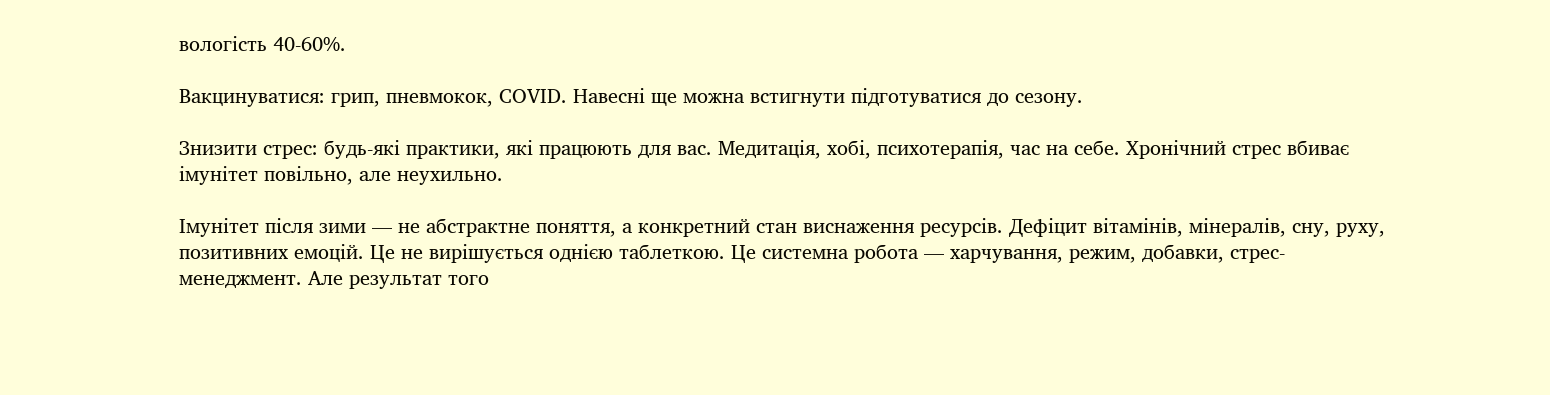вологість 40-60%.

Вакцинуватися: грип, пневмокок, COVID. Навесні ще можна встигнути підготуватися до сезону.

Знизити стрес: будь-які практики, які працюють для вас. Медитація, хобі, психотерапія, час на себе. Хронічний стрес вбиває імунітет повільно, але неухильно.

Імунітет після зими — не абстрактне поняття, а конкретний стан виснаження ресурсів. Дефіцит вітамінів, мінералів, сну, руху, позитивних емоцій. Це не вирішується однією таблеткою. Це системна робота — харчування, режим, добавки, стрес-менеджмент. Але результат того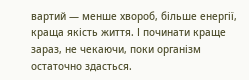вартий — менше хвороб, більше енергії, краща якість життя. І починати краще зараз, не чекаючи, поки організм остаточно здасться.